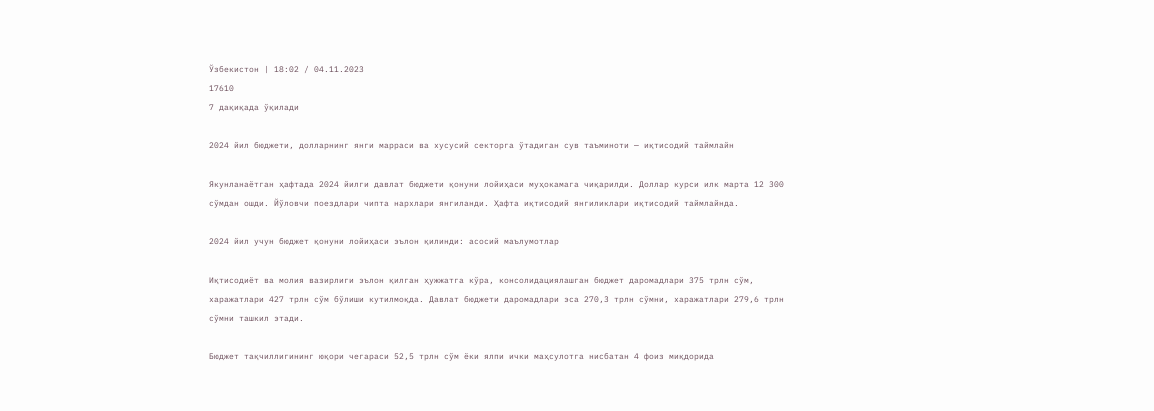Ўзбекистон | 18:02 / 04.11.2023
17610
7 дақиқада ўқилади

2024 йил бюджети, долларнинг янги марраси ва хусусий секторга ўтадиган сув таъминоти — иқтисодий таймлайн

Якунланаётган ҳафтада 2024 йилги давлат бюджети қонуни лойиҳаси муҳокамага чиқарилди. Доллар курси илк марта 12 300 сўмдан ошди. Йўловчи поездлари чипта нархлари янгиланди. Ҳафта иқтисодий янгиликлари иқтисодий таймлайнда.

2024 йил учун бюджет қонуни лойиҳаси эълон қилинди: асосий маълумотлар

Иқтисодиёт ва молия вазирлиги эълон қилган ҳужжатга кўра, консолидациялашган бюджет даромадлари 375 трлн сўм, харажатлари 427 трлн сўм бўлиши кутилмоқда. Давлат бюджети даромадлари эса 270,3 трлн сўмни, харажатлари 279,6 трлн сўмни ташкил этади.

Бюджет тақчиллигининг юқори чегараси 52,5 трлн сўм ёки ялпи ички маҳсулотга нисбатан 4 фоиз миқдорида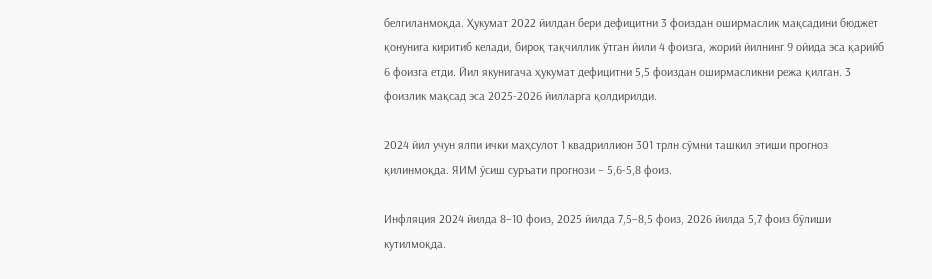белгиланмоқда. Ҳукумат 2022 йилдан бери дефицитни 3 фоиздан оширмаслик мақсадини бюджет қонунига киритиб келади, бироқ тақчиллик ўтган йили 4 фоизга, жорий йилнинг 9 ойида эса қарийб 6 фоизга етди. Йил якунигача ҳукумат дефицитни 5,5 фоиздан оширмасликни режа қилган. 3 фоизлик мақсад эса 2025-2026 йилларга қолдирилди.

2024 йил учун ялпи ички маҳсулот 1 квадриллион 301 трлн сўмни ташкил этиши прогноз қилинмоқда. ЯИМ ўсиш суръати прогнози – 5,6-5,8 фоиз.

Инфляция 2024 йилда 8−10 фоиз, 2025 йилда 7,5−8,5 фоиз, 2026 йилда 5,7 фоиз бўлиши кутилмоқда.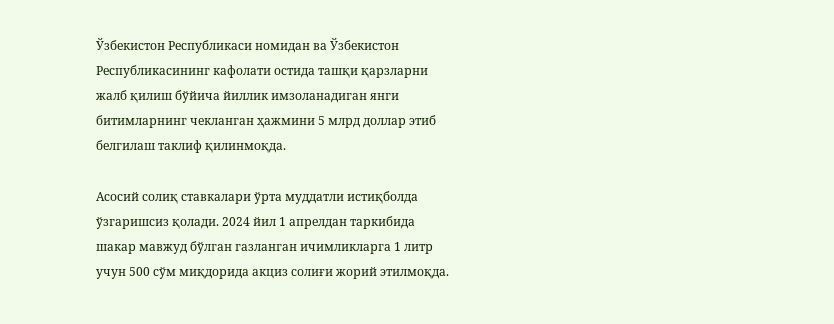Ўзбекистон Республикаси номидан ва Ўзбекистон Республикасининг кафолати остида ташқи қарзларни жалб қилиш бўйича йиллик имзоланадиган янги битимларнинг чекланган ҳажмини 5 млрд доллар этиб белгилаш таклиф қилинмоқда.

Асосий солиқ ставкалари ўрта муддатли истиқболда ўзгаришсиз қолади. 2024 йил 1 апрелдан таркибида шакар мавжуд бўлган газланган ичимликларга 1 литр учун 500 сўм миқдорида акциз солиғи жорий этилмоқда.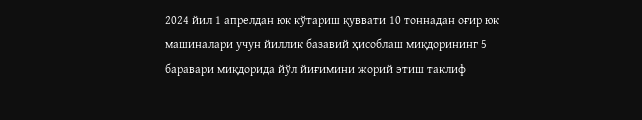2024 йил 1 апрелдан юк кўтариш қуввати 10 тоннадан оғир юк машиналари учун йиллик базавий ҳисоблаш миқдорининг 5 баравари миқдорида йўл йиғимини жорий этиш таклиф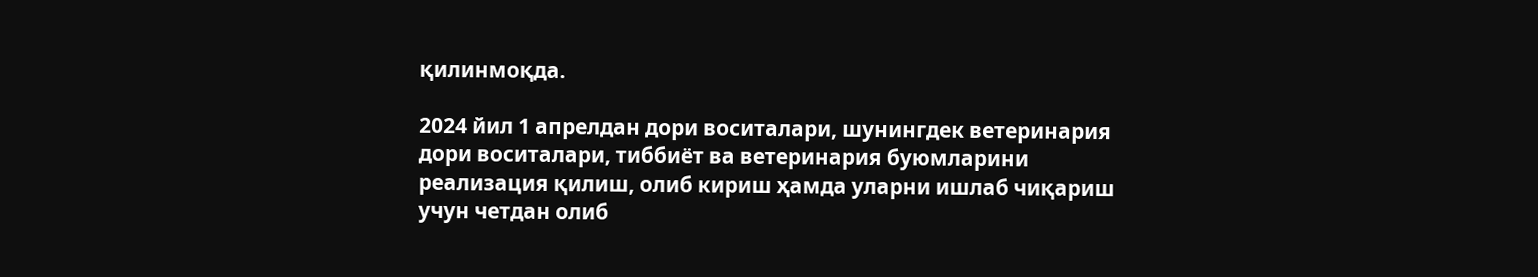қилинмоқда.

2024 йил 1 апрелдан дори воситалари, шунингдек ветеринария дори воситалари, тиббиёт ва ветеринария буюмларини реализация қилиш, олиб кириш ҳамда уларни ишлаб чиқариш учун четдан олиб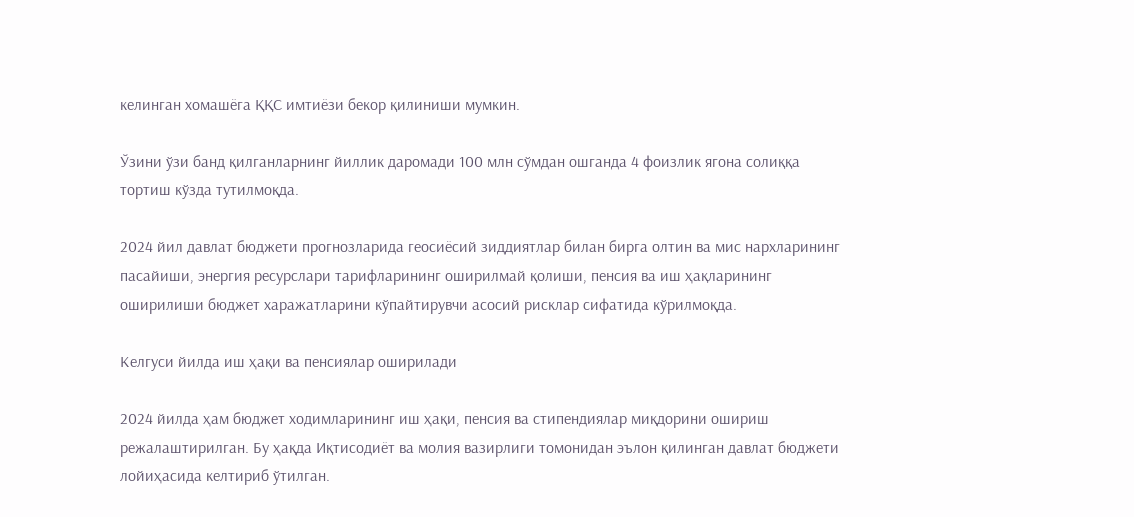келинган хомашёга ҚҚС имтиёзи бекор қилиниши мумкин.

Ўзини ўзи банд қилганларнинг йиллик даромади 100 млн сўмдан ошганда 4 фоизлик ягона солиққа тортиш кўзда тутилмоқда.

2024 йил давлат бюджети прогнозларида геосиёсий зиддиятлар билан бирга олтин ва мис нархларининг пасайиши, энергия ресурслари тарифларининг оширилмай қолиши, пенсия ва иш ҳақларининг оширилиши бюджет харажатларини кўпайтирувчи асосий рисклар сифатида кўрилмоқда.

Келгуси йилда иш ҳақи ва пенсиялар оширилади

2024 йилда ҳам бюджет ходимларининг иш ҳақи, пенсия ва стипендиялар миқдорини ошириш режалаштирилган. Бу ҳақда Иқтисодиёт ва молия вазирлиги томонидан эълон қилинган давлат бюджети лойиҳасида келтириб ўтилган.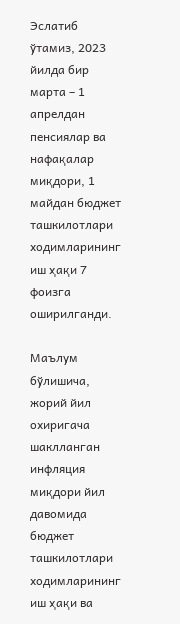Эслатиб ўтамиз, 2023 йилда бир марта – 1 апрелдан пенсиялар ва нафақалар миқдори, 1 майдан бюджет ташкилотлари ходимларининг иш ҳақи 7 фоизга оширилганди.

Маълум бўлишича, жорий йил охиригача шаклланган инфляция миқдори йил давомида бюджет ташкилотлари ходимларининг иш ҳақи ва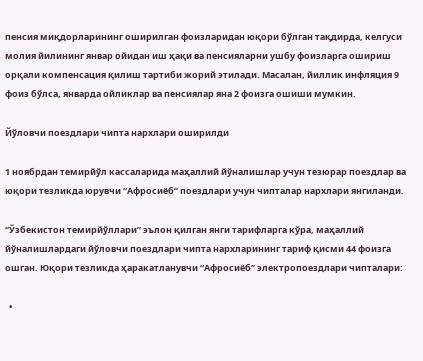пенсия миқдорларининг оширилган фоизларидан юқори бўлган тақдирда, келгуси молия йилининг январ ойидан иш ҳақи ва пенсияларни ушбу фоизларга ошириш орқали компенсация қилиш тартиби жорий этилади. Масалан, йиллик инфляция 9 фоиз бўлса, январда ойликлар ва пенсиялар яна 2 фоизга ошиши мумкин.

Йўловчи поездлари чипта нархлари оширилди

1 ноябрдан темирйўл кассаларида маҳаллий йўналишлар учун тезюрар поездлар ва юқори тезликда юрувчи “Афросиёб” поездлари учун чипталар нархлари янгиланди.

“Ўзбекистон темирйўллари” эълон қилган янги тарифларга кўра, маҳаллий йўналишлардаги йўловчи поездлари чипта нархларининг тариф қисми 44 фоизга ошган. Юқори тезликда ҳаракатланувчи “Афросиёб” электропоездлари чипталари:

  •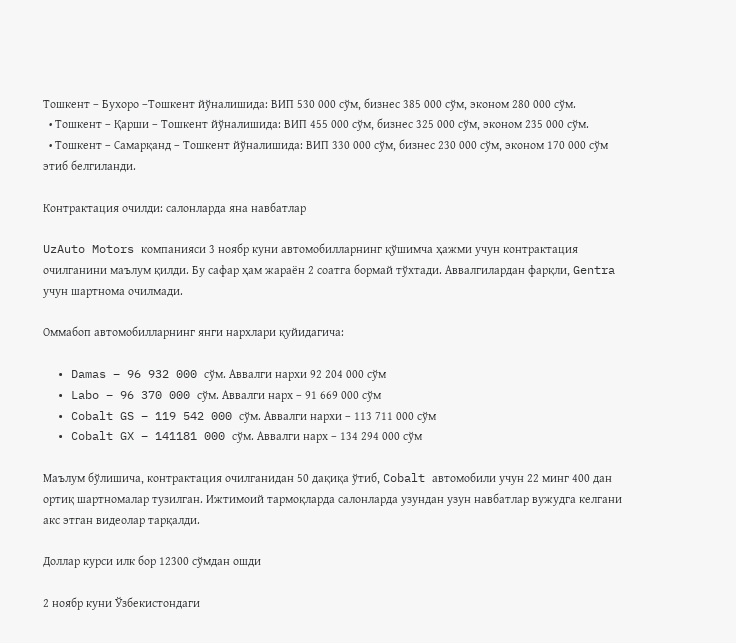Тошкент – Бухоро –Тошкент йўналишида: ВИП 530 000 сўм, бизнес 385 000 сўм, эконом 280 000 сўм.
  • Тошкент – Қарши – Тошкент йўналишида: ВИП 455 000 сўм, бизнес 325 000 сўм, эконом 235 000 сўм.
  • Тошкент – Самарқанд – Тошкент йўналишида: ВИП 330 000 сўм, бизнес 230 000 сўм, эконом 170 000 сўм этиб белгиланди.

Контрактация очилди: салонларда яна навбатлар

UzAuto Motors компанияси 3 ноябр куни автомобилларнинг қўшимча ҳажми учун контрактация очилганини маълум қилди. Бу сафар ҳам жараён 2 соатга бормай тўхтади. Аввалгилардан фарқли, Gentra учун шартнома очилмади.

Оммабоп автомобилларнинг янги нархлари қуйидагича:

  • Damas – 96 932 000 сўм. Аввалги нархи 92 204 000 сўм
  • Labo – 96 370 000 сўм. Аввалги нарх – 91 669 000 сўм
  • Cobalt GS – 119 542 000 сўм. Аввалги нархи – 113 711 000 сўм
  • Cobalt GX – 141181 000 сўм. Аввалги нарх – 134 294 000 сўм

Маълум бўлишича, контрактация очилганидан 50 дақиқа ўтиб, Cobalt автомобили учун 22 минг 400 дан ортиқ шартномалар тузилган. Ижтимоий тармоқларда салонларда узундан узун навбатлар вужудга келгани акс этган видеолар тарқалди.

Доллар курси илк бор 12300 сўмдан ошди

2 ноябр куни Ўзбекистондаги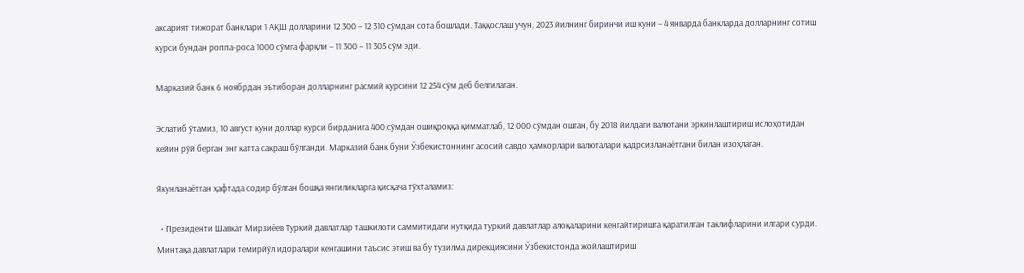аксарият тижорат банклари 1 АҚШ долларини 12 300 – 12 310 сўмдан сота бошлади. Таққослаш учун, 2023 йилнинг биринчи иш куни – 4 январда банкларда долларнинг сотиш курси бундан роппа-роса 1000 сўмга фарқли – 11 300 – 11 305 сўм эди.

Марказий банк 6 ноябрдан эътиборан долларнинг расмий курсини 12 254 сўм деб белгилаган.

Эслатиб ўтамиз, 10 август куни доллар курси бирданига 400 сўмдан ошиқроққа қимматлаб, 12 000 сўмдан ошган, бу 2018 йилдаги валютани эркинлаштириш ислоҳотидан кейин рўй берган энг катта сакраш бўлганди. Марказий банк буни Ўзбекистоннинг асосий савдо ҳамкорлари валюталари қадрсизланаётгани билан изоҳлаган.

Якунланаётган ҳафтада содир бўлган бошқа янгиликларга қисқача тўхталамиз:

  • Президенти Шавкат Мирзиёев Туркий давлатлар ташкилоти саммитидаги нутқида туркий давлатлар алоқаларини кенгайтиришга қаратилган таклифларини илгари сурди. Минтақа давлатлари темирйўл идоралари кенгашини таъсис этиш ва бу тузилма дирекциясини Ўзбекистонда жойлаштириш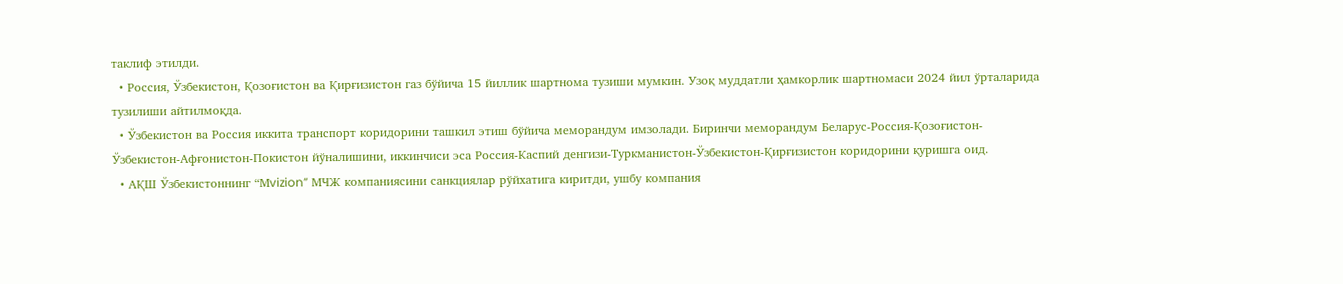таклиф этилди.
  • Россия, Ўзбекистон, Қозоғистон ва Қирғизистон газ бўйича 15 йиллик шартнома тузиши мумкин. Узоқ муддатли ҳамкорлик шартномаси 2024 йил ўрталарида тузилиши айтилмоқда.
  • Ўзбекистон ва Россия иккита транспорт коридорини ташкил этиш бўйича меморандум имзолади. Биринчи меморандум Беларус-Россия-Қозоғистон-Ўзбекистон-Афғонистон-Покистон йўналишини, иккинчиси эса Россия-Каспий денгизи-Туркманистон-Ўзбекистон-Қирғизистон коридорини қуришга оид.
  • АҚШ Ўзбекистоннинг “Мvizion” МЧЖ компаниясини санкциялар рўйхатига киритди, ушбу компания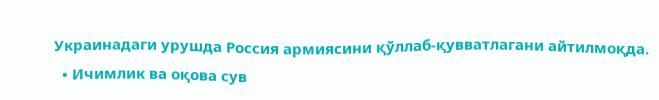Украинадаги урушда Россия армиясини қўллаб-қувватлагани айтилмоқда.
  • Ичимлик ва оқова сув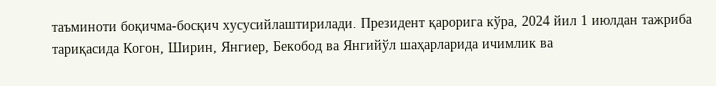таъминоти боқичма-босқич хусусийлаштирилади. Президент қарорига кўра, 2024 йил 1 июлдан тажриба тариқасида Когон, Ширин, Янгиер, Бекобод ва Янгийўл шаҳарларида ичимлик ва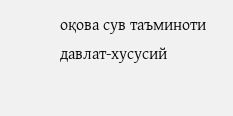оқова сув таъминоти давлат-хусусий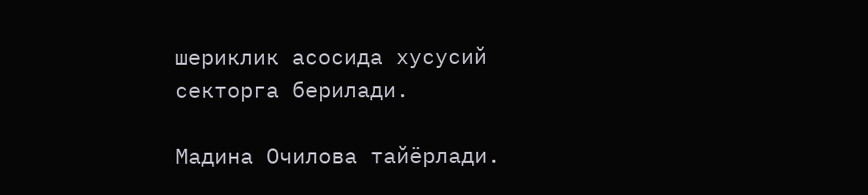шериклик асосида хусусий секторга берилади.

Мадина Очилова тайёрлади.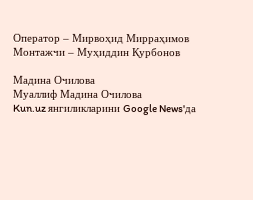Оператор – Мирвоҳид Мирраҳимов
Монтажчи – Муҳиддин Қурбонов

Мадина Очилова
Муаллиф Мадина Очилова
Kun.uz янгиликларини Google News'да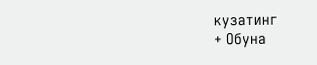кузатинг
+ Обуна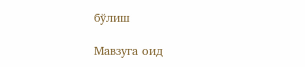бўлиш

Мавзуга оид